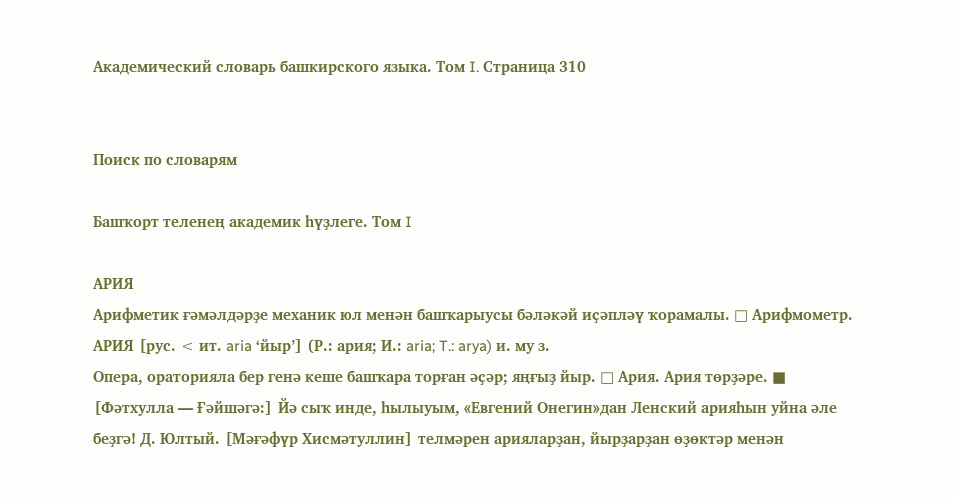Академический словарь башкирского языка. Том I. Страница 310


Поиск по словарям

Башҡорт теленең академик һүҙлеге. Том I

АРИЯ
Арифметик ғәмәлдәрҙе механик юл менән башҡарыусы бәләкәй иҫәпләү ҡорамалы. □ Арифмометр.
АРИЯ [рус. < ит. aria ‘йыр’] (Р.: ария; И.: aria; T.: arya) и. му з.
Опера, ораторияла бер генә кеше башҡара торған әҫәр; яңғыҙ йыр. □ Ария. Ария төрҙәре. ■ [Фәтхулла — Ғәйшәгә:] Йә сыҡ инде, һылыуым, «Евгений Онегин»дан Ленский арияһын уйна әле беҙгә! Д. Юлтый. [Мәғәфүр Хисмәтуллин] телмәрен арияларҙан, йырҙарҙан өҙөктәр менән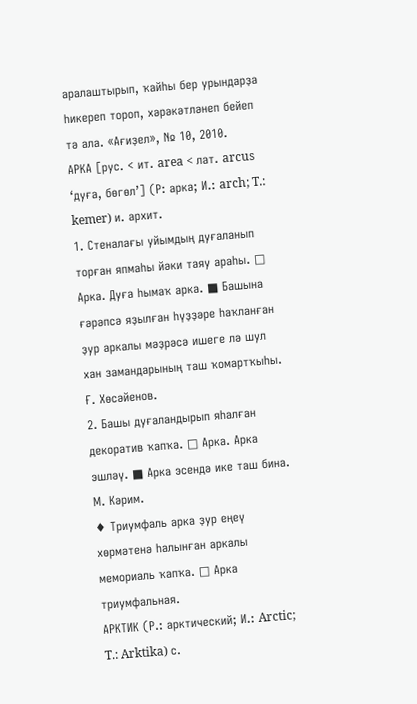аралаштырып, ҡайһы бер урындарҙа һикереп тороп, хәрәкәтләнеп бейеп тә ала. «Ағиҙел», № 10, 2010.
АРКА [рус. < ит. area < лат. arcus ‘дуға, бөгөл’] (Р: арка; И.: arch; T.: kemer) и. архит.
1. Стеналағы уйымдың дуғаланып торған япмаһы йәки таяу араһы. □ Арка. Дуға һымаҡ арка. ■ Башына ғәрәпсә яҙылған һүҙҙәре һаҡланған ҙур аркалы мәҙрәсә ишеге лә шул хан замандарының таш ҡомартҡыһы. Ғ. Хөсәйенов.
2. Башы дуғаландырып яһалған декоратив ҡапҡа. □ Арка. Арка эшләү. ■ Арка эсендә ике таш бина. М. Кәрим.
♦ Триумфаль арка ҙур еңеү хөрмәтенә һалынған аркалы мемориаль ҡапҡа. □ Арка триумфальная.
АРКТИК (Р.: арктический; И.: Arctic; T.: Arktika) с.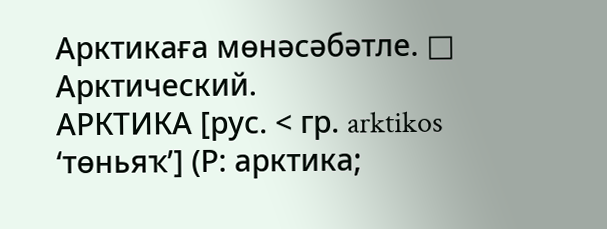Арктикаға мөнәсәбәтле. □ Арктический.
АРКТИКА [рус. < гр. arktikos ‘төньяҡ’] (Р: арктика;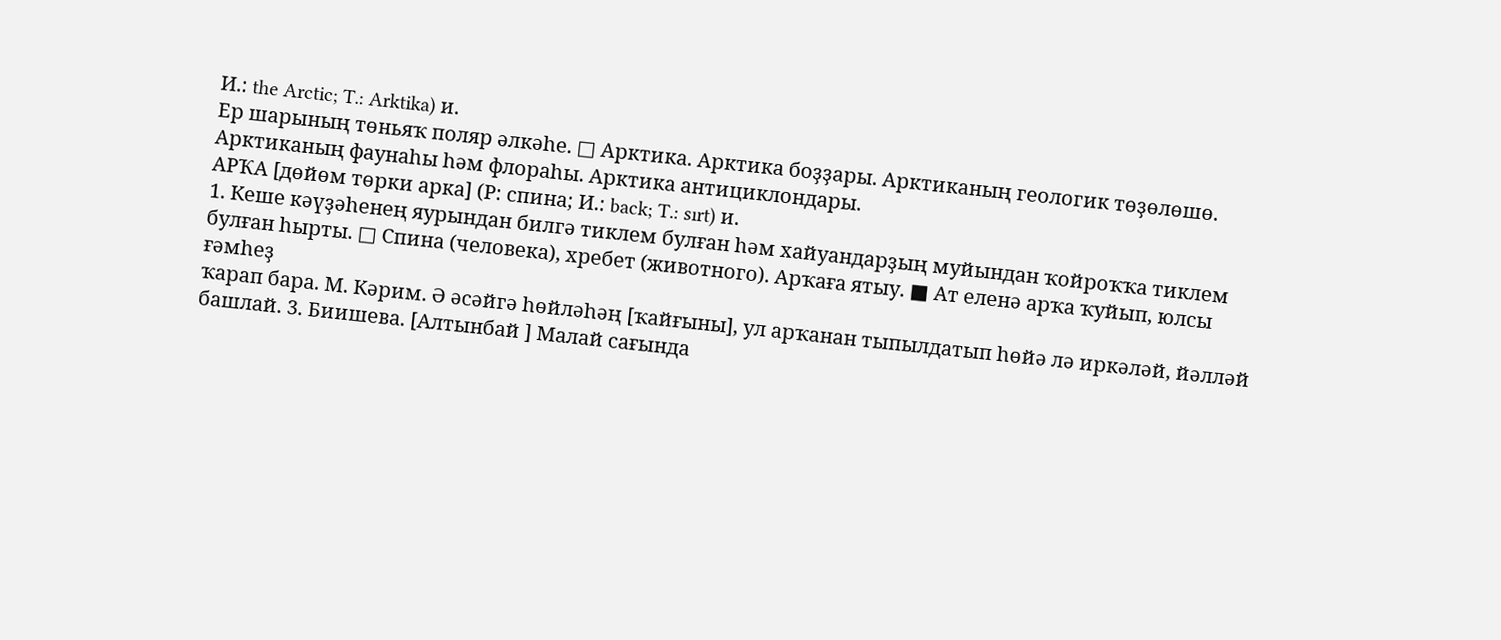И.: the Arctic; T.: Arktika) и.
Ер шарының төньяҡ поляр әлкәһе. □ Арктика. Арктика боҙҙары. Арктиканың геологик төҙөлөшө. Арктиканың фаунаһы һәм флораһы. Арктика антициклондары.
АРҠА [дөйөм төрки арка] (Р: спина; И.: back; T.: sırt) и.
1. Кеше кәүҙәһенең яурындан билгә тиклем булған һәм хайуандарҙың муйындан ҡойроҡҡа тиклем булған һырты. □ Спина (человека), хребет (животного). Арҡаға ятыу. ■ Ат еленә арҡа ҡуйып, юлсы ғәмһеҙ
ҡарап бара. М. Кәрим. Ә әсәйгә һөйләһәң [ҡайғыны], ул арҡанан тыпылдатып һөйә лә иркәләй, йәлләй башлай. 3. Биишева. [Алтынбай ] Малай сағында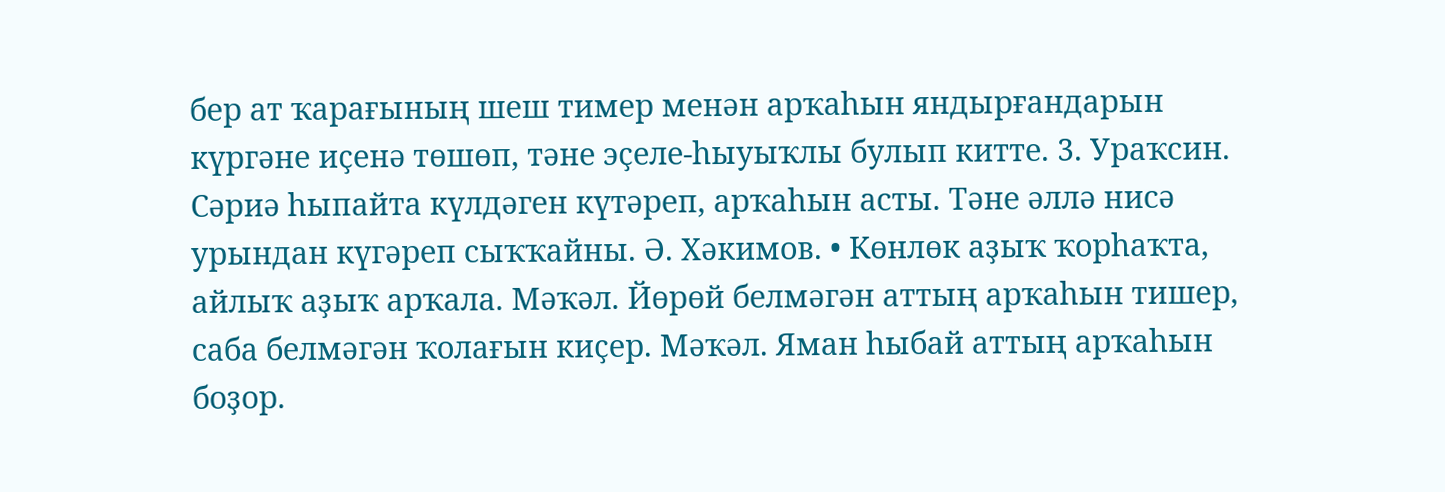бер ат ҡарағының шеш тимер менән арҡаһын яндырғандарын күргәне иҫенә төшөп, тәне эҫеле-һыуыҡлы булып китте. 3. Ураҡсин. Сәриә һыпайта күлдәген күтәреп, арҡаһын асты. Тәне әллә нисә урындан күгәреп сыҡҡайны. Ә. Хәкимов. • Көнлөк аҙыҡ ҡорһаҡта, айлыҡ аҙыҡ арҡала. Мәҡәл. Йөрөй белмәгән аттың арҡаһын тишер, саба белмәгән ҡолағын киҫер. Мәҡәл. Яман һыбай аттың арҡаһын боҙор.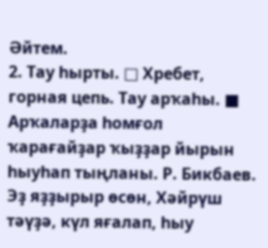Әйтем.
2. Тау һырты. □ Хребет, горная цепь. Тау арҡаһы. ■ Арҡаларҙа һомғол ҡарағайҙар ҡыҙҙар йырын һыуһап тыңланы. Р. Бикбаев. Эҙ яҙҙырыр өсөн, Хәйрүш тәүҙә, күл яғалап, һыу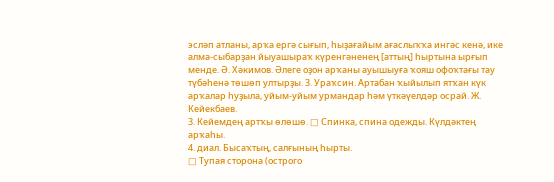эсләп атланы, арҡа ергә сығып, һыҙағайым ағаслыҡҡа ингәс кенә, ике алма-сыбарҙан йыуашыраҡ күренгәненең [аттың] һыртына ырғып менде. Ә. Хәкимов. Әлеге оҙон арҡаны ауышыуға ҡояш офоҡтағы тау түбәһенә төшөп ултырҙы. 3. Ураҡсин. Артабан ҡыйылып ятҡан күк арҡалар һуҙыла, уйым-уйым урмандар һәм үткәүелдәр осрай. Ж. Кейекбаев.
3. Кейемдең артҡы өлөшө. □ Спинка, спина одежды. Күлдәктең арҡаһы.
4. диал. Бысаҡтың, салғының һырты.
□ Тупая сторона (острого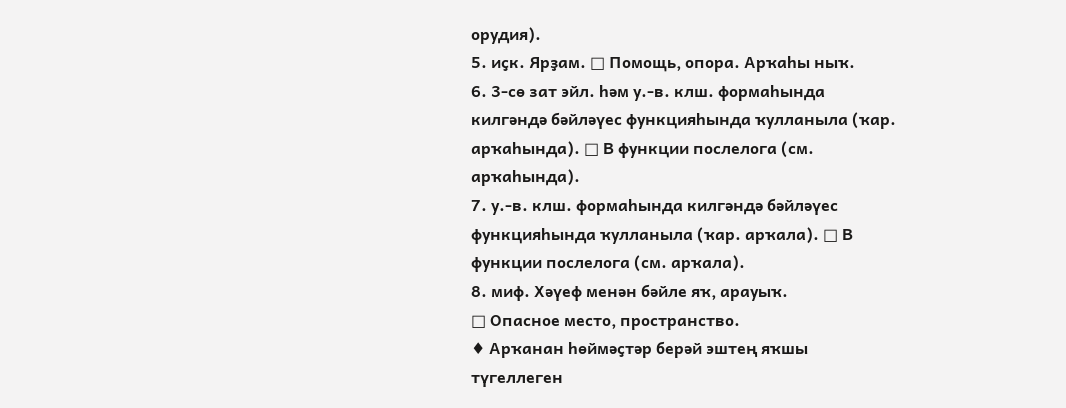орудия).
5. иҫк. Ярҙам. □ Помощь, опора. Арҡаһы ныҡ.
6. 3-сө зат эйл. һәм у.-в. клш. формаһында килгәндә бәйләүес функцияһында ҡулланыла (ҡар. арҡаһында). □ В функции послелога (см. арҡаһында).
7. у.-в. клш. формаһында килгәндә бәйләүес функцияһында ҡулланыла (ҡар. арҡала). □ В функции послелога (см. арҡала).
8. миф. Хәүеф менән бәйле яҡ, арауыҡ.
□ Опасное место, пространство.
♦ Арҡанан һөймәҫтәр берәй эштең яҡшы түгеллеген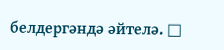белдергәндә әйтелә. □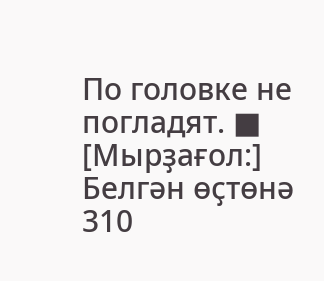По головке не погладят. ■ [Мырҙағол:] Белгән өҫтөнә
310